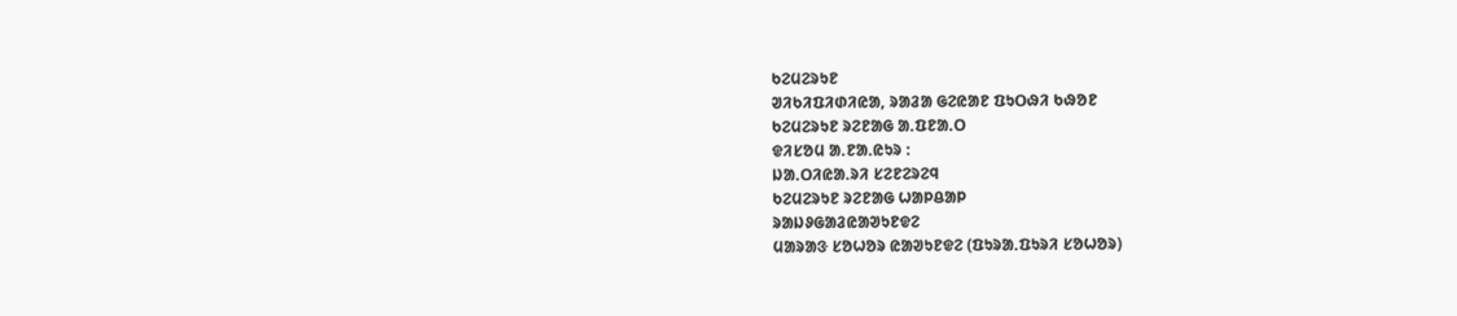ᱠᱮᱢᱮᱨᱩᱱ
ᱣᱤᱠᱤᱯᱤᱰᱤᱭᱟ, ᱨᱟᱲᱟ ᱜᱮᱭᱟᱱ ᱯᱩᱛᱷᱤ ᱠᱷᱚᱱ
ᱠᱮᱢᱮᱨᱩᱱ ᱨᱮᱱᱟᱜ ᱟᱹᱯᱱᱟᱹᱛ
ᱫᱤᱥᱚᱢ ᱟᱹᱱᱟᱹᱭᱩᱨ :
ᱡᱟᱹᱛᱤᱭᱟᱹᱨᱤ ᱥᱮᱱᱮᱨᱮᱧ
ᱠᱮᱢᱮᱨᱩᱱ ᱨᱮᱱᱟᱜ ᱦᱟᱞᱪᱟᱞ
ᱨᱟᱡᱽᱜᱟᱲᱭᱟᱣᱩᱱᱫᱮ
ᱢᱟᱨᱟᱝ ᱥᱚᱦᱚᱨ ᱭᱟᱣᱩᱱᱫᱮ (ᱯᱩᱨᱟᱹᱯᱩᱨᱤ ᱥᱚᱦᱚᱨ)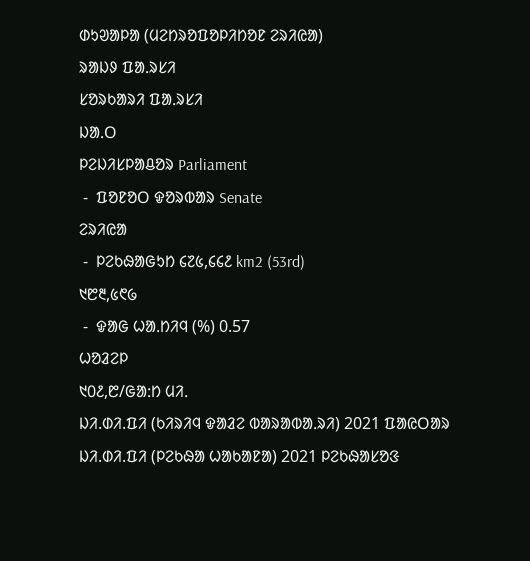ᱰᱩᱣᱟᱞᱟ (ᱢᱮᱴᱨᱚᱯᱚᱞᱤᱴᱚᱱ ᱮᱨᱤᱭᱟ)
ᱨᱟᱡᱽ ᱯᱟᱹᱨᱥᱤ
ᱥᱚᱨᱠᱟᱨᱤ ᱯᱟᱹᱨᱥᱤ
ᱡᱟᱹᱛ
ᱞᱮᱡᱤᱥᱞᱟᱪᱚᱨ Parliament
 -  ᱯᱚᱱᱚᱛ ᱫᱚᱨᱵᱟᱨ Senate
ᱮᱨᱤᱭᱟ
 -  ᱞᱮᱠᱷᱟᱜᱩᱴ ᱔᱗᱕,᱔᱔᱒ km2 (53rd)
᱑᱘᱓,᱕᱖᱙
 -  ᱫᱟᱜ ᱦᱟᱹᱴᱤᱧ (%) 0.57
ᱦᱚᱲᱮᱞ
᱑᱐᱒,᱘/ᱜᱟᱺᱴ ᱢᱤᱹ
ᱡᱤ.ᱰᱤ.ᱯᱤ (ᱠᱤᱨᱤᱧ ᱫᱟᱲᱮ ᱵᱟᱨᱟᱵᱟᱹᱨᱤ) 2021 ᱯᱟᱭᱛᱟᱨ
ᱡᱤ.ᱰᱤ.ᱯᱤ (ᱞᱮᱠᱷᱟ ᱦᱟᱠᱟᱱᱟ) 2021 ᱞᱮᱠᱷᱟᱥᱚᱝ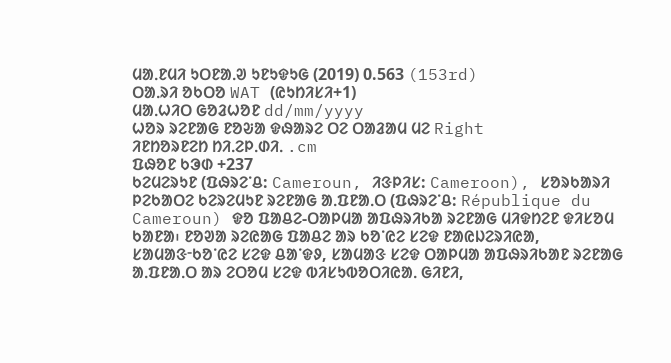ᱢᱟᱹᱱᱢᱤ ᱩᱛᱱᱟᱹᱣ ᱩᱱᱩᱫᱩᱜ (2019) 0.563 (153rd)
ᱛᱟᱹᱨᱤ ᱚᱠᱛᱚ WAT (ᱭᱩᱴᱤᱥᱤ+1)
ᱢᱟᱹᱦᱤᱛ ᱜᱚᱲᱦᱚᱱ dd/mm/yyyy
ᱦᱚᱨ ᱨᱮᱱᱟᱜ ᱱᱚᱶᱟ ᱫᱷᱟᱨᱮ ᱛᱮ ᱛᱟᱲᱟᱢ ᱢᱮ Right
ᱤᱱᱴᱚᱨᱱᱮᱴ ᱴᱤᱹᱮᱞᱹᱰᱤᱹ .cm
ᱯᱷᱚᱱ ᱠᱳᱰ +237
ᱠᱮᱢᱮᱨᱩᱱ (ᱯᱷᱨᱮᱸᱪ: Cameroun, ᱤᱝᱞᱤᱥ: Cameroon), ᱥᱚᱨᱠᱟᱨᱤ ᱞᱮᱠᱟᱛᱮ ᱠᱮᱨᱮᱢᱩᱱ ᱨᱮᱱᱟᱜ ᱟᱹᱯᱱᱟᱹᱛ (ᱯᱷᱨᱮᱸᱪ: République du Cameroun) ᱫᱚ ᱯᱟᱪᱮ-ᱛᱟᱞᱢᱟ ᱟᱯᱷᱨᱤᱠᱟ ᱨᱮᱱᱟᱜ ᱢᱤᱫᱴᱮᱱ ᱫᱤᱥᱚᱢ ᱠᱟᱱᱟ᱾ ᱱᱚᱣᱟ ᱨᱮᱭᱟᱜ ᱯᱟᱪᱮ ᱟᱨ ᱠᱚᱸᱭᱮ ᱥᱮᱫ ᱱᱟᱭᱡᱮᱨᱤᱭᱟ, ᱥᱟᱢᱟᱝᱼᱠᱚᱸᱭᱮ ᱥᱮᱫ ᱪᱟᱸᱫᱽ, ᱥᱟᱢᱟᱝ ᱥᱮᱫ ᱛᱟᱞᱢᱟ ᱟᱯᱷᱨᱤᱠᱟᱱ ᱨᱮᱱᱟᱜ ᱟᱹᱯᱱᱟᱹᱛ ᱟᱨ ᱮᱛᱚᱢ ᱥᱮᱫ ᱵᱤᱥᱩᱵᱚᱛᱤᱭᱟᱹ ᱜᱤᱱᱤ,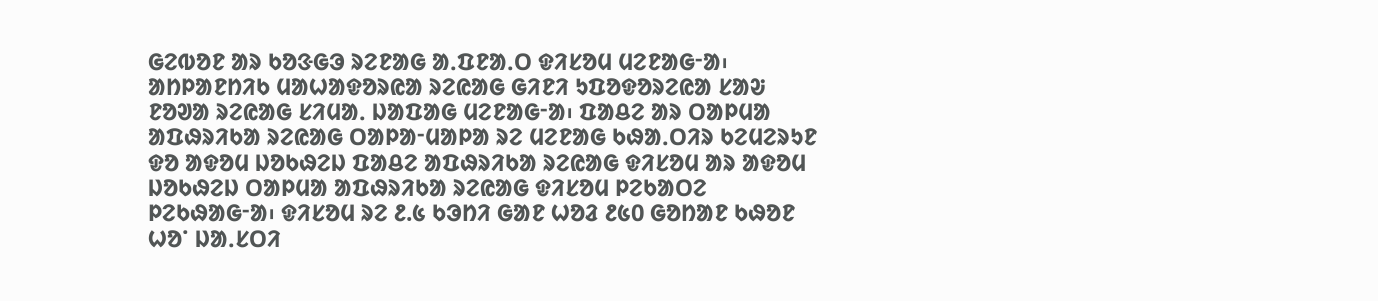ᱜᱮᱵᱚᱱ ᱟᱨ ᱠᱚᱝᱜᱳ ᱨᱮᱱᱟᱜ ᱟᱹᱯᱱᱟᱹᱛ ᱫᱤᱥᱚᱢ ᱢᱮᱱᱟᱜᱼᱟ᱾ ᱟᱴᱞᱟᱱᱴᱤᱠ ᱢᱟᱦᱟᱫᱚᱨᱭᱟ ᱨᱮᱭᱟᱜ ᱜᱤᱱᱤ ᱩᱯᱚᱫᱚᱨᱮᱭᱟ ᱥᱟᱶ ᱱᱚᱣᱟ ᱨᱮᱭᱟᱜ ᱥᱤᱢᱟᱹ ᱡᱟᱯᱟᱜ ᱢᱮᱱᱟᱜᱼᱟ᱾ ᱯᱟᱪᱮ ᱟᱨ ᱛᱟᱞᱢᱟ ᱟᱯᱷᱨᱤᱠᱟ ᱨᱮᱭᱟᱜ ᱛᱟᱞᱟᱼᱢᱟᱞᱟ ᱨᱮ ᱢᱮᱱᱟᱜ ᱠᱷᱟᱹᱛᱤᱨ ᱠᱮᱢᱮᱨᱩᱱ ᱫᱚ ᱟᱫᱚᱢ ᱡᱚᱠᱷᱮᱡ ᱯᱟᱪᱮ ᱟᱯᱷᱨᱤᱠᱟ ᱨᱮᱭᱟᱜ ᱫᱤᱥᱚᱢ ᱟᱨ ᱟᱫᱚᱢ ᱡᱚᱠᱷᱮᱡ ᱛᱟᱞᱢᱟ ᱟᱯᱷᱨᱤᱠᱟ ᱨᱮᱭᱟᱜ ᱫᱤᱥᱚᱢ ᱞᱮᱠᱟᱛᱮ ᱞᱮᱠᱷᱟᱜᱼᱟ᱾ ᱫᱤᱥᱚᱢ ᱨᱮ ᱒.᱕ ᱠᱳᱴᱤ ᱜᱟᱱ ᱦᱚᱲ ᱒᱕᱐ ᱜᱚᱴᱟᱱ ᱠᱷᱚᱱ ᱦᱚᱸ ᱡᱟᱹᱥᱛᱤ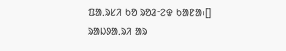ᱯᱟᱹᱨᱥᱤ ᱠᱚ ᱨᱚᱲᱼᱮᱫ ᱠᱟᱱᱟ᱾[]
ᱨᱟᱡᱽᱟᱹᱨᱤ ᱟᱨ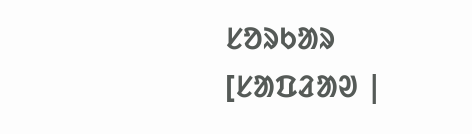ᱥᱚᱨᱠᱟᱨ
[ᱥᱟᱯᱲᱟᱣ |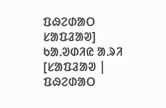ᱯᱷᱮᱰᱟᱛ ᱥᱟᱯᱲᱟᱣ]
ᱠᱟᱹᱣᱰᱤᱭ ᱟᱹᱨᱤ
[ᱥᱟᱯᱲᱟᱣ | ᱯᱷᱮᱰᱟᱛ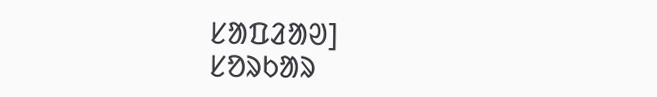ᱥᱟᱯᱲᱟᱣ]
ᱥᱚᱨᱠᱟᱨ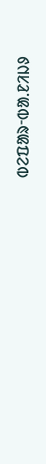ᱵᱮᱯᱟᱨᱼᱵᱟᱹᱱᱤᱡᱽ